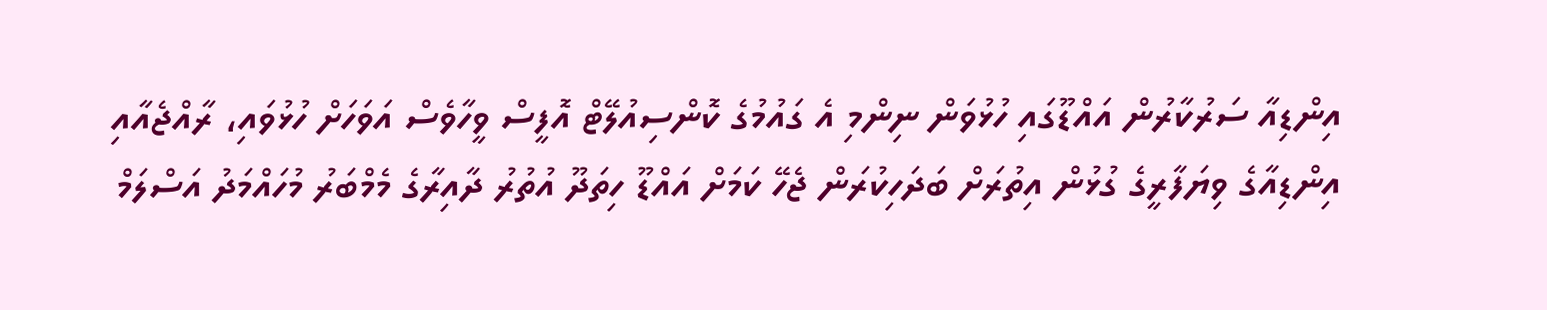އިންޑިއާ ސަރުކާރުން އައްޑޫގައި ހުޅުވަން ނިންމި އެ ގައުމުގެ ކޮންސިއުލޭޓް އޮފީސް ވީހާވެސް އަވަހަށް ހުޅުވައި، ރާއްޖެއާއި އިންޑިއާގެ ވިޔަފާރީގެ ގުޅުން އިތުރަށް ބަދަހިކުރަން ޖެހޭ ކަމަށް އައްޑޫ ހިތަދޫ އުތުރު ދާއިރާގެ މެމްބަރު މުހައްމަދު އަސްލަމް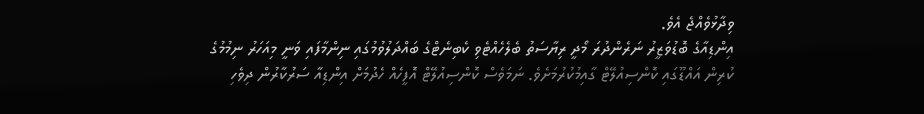ވިދާޅުވެއްޖެ އެވެ.
އިންޑިއާގެ ބޮޑުވަޒީރު ނަރެންދުރަ މޯދީ ރިޔާސަތު ބެލެހެއްޓެވި ކެބިނެޓްގެ ބައްދަލުވުމުގައި ނިންމާފައި ވަނީ މިއަހަރު ނިމުމުގެ ކުރިން އައްޑޫގައި ކޮންސިއުލޭޓް ގާއިމުކުރުމަށެވެ. ނަމަވެސް ކޮންސިއުލޭޓް އޮފީހެއް ހެދުމަށް އިންޑިއާ ސަރުކާރުން ދިވެހި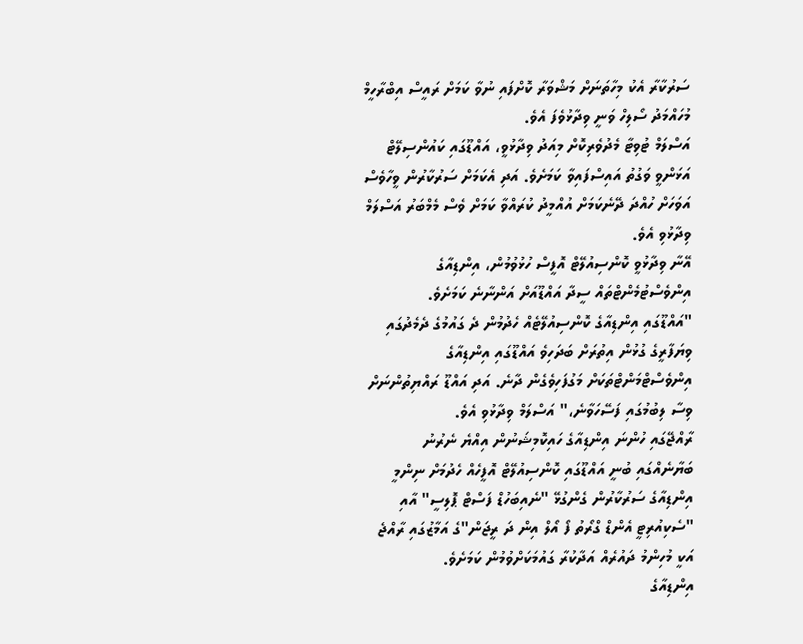ސަރުކާރާ އެކު މިހާތަނަށް މަޝްވަރާ ކޮށްފައި ނުވާ ކަމަށް ރައީސް އިބްރާހީމް މުހައްމަދު ސޯލިހް ވަނީ ވިދާޅުވެފަ އެވެ.
އަސްލަމް ޓުވިޓާ މެދުވެރިކޮށް މިއަދު ވިދާޅުވީ، އައްޑޫގައި ކައުންސިލޭޓް އަޅަންވީ ވަގުތު އައިސްފައިވާ ކަމަށެވެ. އަދި އެކަމަށް ސަރުކާރުން ވީހާވެސް އަވަހަށް ހުއްދަ ދޭނެކަމަށް އުއްމީދު ކުރައްވާ ކަމަށް ވެސް މެމްބަރު އަސްލަމް ވިދާޅުވި އެވެ.
އޭނާ ވިދާޅުވީ ކޮންސިއުލޭޓް އޮފީސް ހުޅުވުމުން، އިންޑިއާގެ އިންވެސްޓުމެންޓްތައް ސީދާ އައްޑޫއަށް އަންނާނެ ކަމަށެވެ.
"އައްޑޫގައި އިންޑިއާގެ ކޮންސިއުލޭޓެއް ހެދުމުން ދެ ގައުމުގެ ދެމެދުގައި ވިޔަފާރީގެ ގުޅުން އިތުރަށް ބަދަހިވެ އައްޑޫގައި އިންޑިއާގެ އިންވެސްޓްމަންޓްތަކަށް މަގުފަހިވެގެން ދާނެ. އަދި އައްޑޫ ރައްޔިތުންނަށް ވިސާ ލިބުމުގައި ފަސޭހަވާނެ،" އަސްލަމް ވިދާޅުވި އެވެ.
ރާއްޖޭގައި ހުންނަ އިންޑިއާގެ ހައިކޮމިޝަނުން އިއްޔެ ނެރުނު ބަޔާނެއްގައި ބުނީ އައްޑޫގައި ކޮންސިއުލޭޓް އޮފީހެއް ހެދުމަށް ނިންމީ އިންޑިއާގެ ސަރުކާރުން ގެންގުޅޭ "ނެއިބަހުޑް ފަސްޓް ޕޮލިސީ" އާއި "ސެކިއުރިޓީ އެންޑް ގްރޯތު ފޯ އޯލް އިން ދަ ރީޖަން"ގެ އަމާޒުގައި ރާއްޖެ އަކީ މުހިންމު ދައުރެއް އަދާކުރާ ގައުމަކަށްވުމުން ކަމަށެވެ.
އިންޑިއާގެ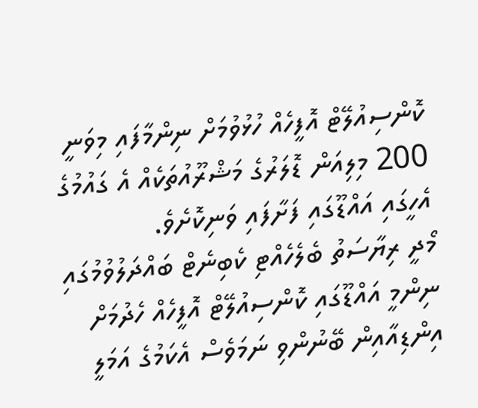ކޮންސިއުލޭޓް އޮފީހެއް ހުޅުވުމަށް ނިންމާފައި މިވަނީ 200 މިލިއަން ޑޮލަރުގެ މަޝްރޫއުތަކެއް އެ ގައުމުގެ އެހީގައި އައްޑޫގައި ފަށާފައި ވަނިކޮށެވެ.
މޯދީ ރިޔާސަތު ބެލެހެއްޓި ކެބިނެޓް ބައްދަލުވުމުގައި ނިންމީ އައްޑޫގައި ކޮންސިއުލޭޓް އޮފީހެއް ހެދުމަށް އިންޑިއާއިން ބޭނުންވި ނަމަވެސް އެކަމުގެ އަމަލީ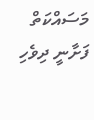މަސައްކަތް ފަށާނީ ދިވެހި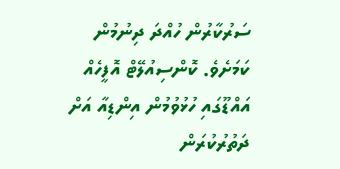ސަރުކާރުން ހުއްދަ ދިނުމުން ކަމަށެވެ. ކޮންސިއުލޭޓް އޮފީހެއް އައްޑޫގައި ހުޅުވުމުން އިންޑިއާ އަށް ދަތުރުކުރަން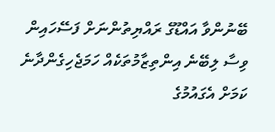ބޭނުންވާ އައްޑޫގެ ރައްޔިތުންނަށް ފަސޭހައިން ވިސާ ލިބޭނެ އިންތިޒާމުތަކެއް ހަމަޖެހިގެންދާނެ ކަމަށް އެގައުމުގެ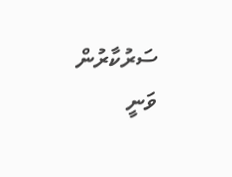ސަރުކާރުން ވަނީ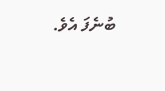ބުނެފަ އެވެ.